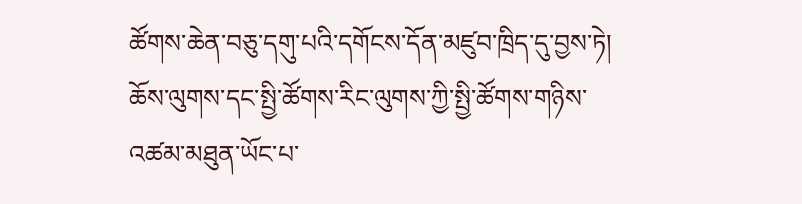ཚོགས་ཆེན་བཅུ་དགུ་པའི་དགོངས་དོན་མཛུབ་ཁྲིད་དུ་བྱས་ཏེ། ཆོས་ལུགས་དང་སྤྱི་ཚོགས་རིང་ལུགས་ཀྱི་སྤྱི་ཚོགས་གཉིས་འཚམ་མཐུན་ཡོང་པ་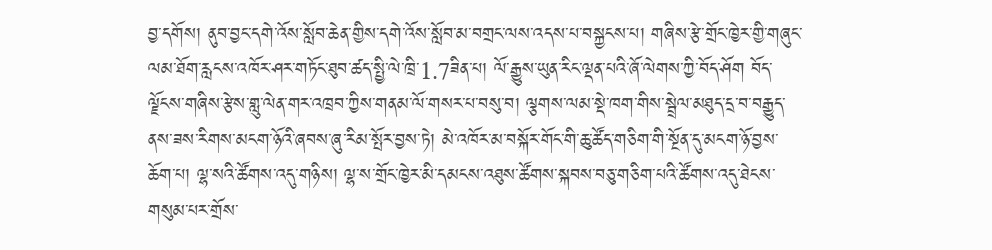བྱ་དགོས། ནུབ་བྱང་དགེ་འོས་སློབ་ཆེན་གྱིས་དགེ་འོས་སློབ་མ་བགྲང་ལས་འདས་པ་བསྐྱངས་པ། གཞིས་རྩེ་གྲོང་ཁྱེར་གྱི་གཞུང་ལམ་ཐོག་རླངས་འཁོར་ཤར་གཏོང་ཐུབ་ཚད་སྤྱི་ལེ་ཁྲི་1.7ཟིན་པ། ལོ་རྒྱུས་ཡུན་རིང་ལྡན་པའི་ཞོ་ལེགས་ཀྱི་བོད་ཤོག བོད་ལྗོངས་གཞིས་རྩེས་གླུ་ལེན་གར་འཁྲབ་ཀྱིས་གནམ་ལོ་གསར་པ་བསུ་བ། ལྕགས་ལམ་སྡེ་ཁག་གིས་སྦྲེལ་མཐུད་དྲ་བ་བརྒྱུད་ནས་ཟས་རིགས་མངག་ཉོའི་ཞབས་ཞུ་རིམ་སྤོར་བྱས་ཏེ། མེ་འཁོར་མ་བསྐོར་གོང་གི་ཆུ་ཚོད་གཅིག་གི་སྔོན་དུ་མངག་ཉོ་བྱས་ཆོག་པ། ལྷ་སའི་ཚོགས་འདུ་གཉིས། ལྷ་ས་གྲོང་ཁྱེར་མི་དམངས་འཐུས་ཚོགས་སྐབས་བཅུ་གཅིག་པའི་ཚོགས་འདུ་ཐེངས་གསུམ་པར་གྲོས་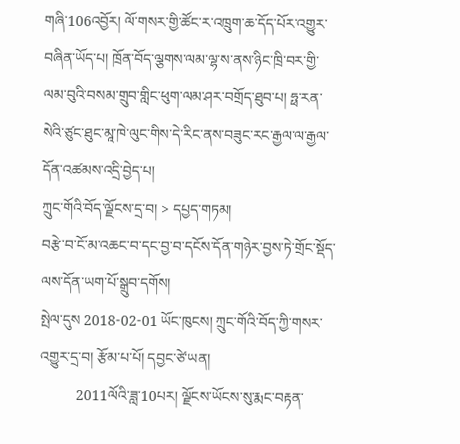གཞི་106འབྱོར། ལོ་གསར་གྱི་ཚོང་ར་འཁྲུག་ཆ་དོད་པོར་འགྱུར་བཞིན་ཡོད་པ། ཁྲོན་བོད་ལྕགས་ལམ་ལྷ་ས་ནས་ཉིང་ཁྲི་བར་གྱི་ལམ་བུའི་བསམ་གྲུབ་གླིང་ཕུག་ལམ་ཤར་བགྲོད་ཐུབ་པ། ཧྥ་རན་སེའི་ཙུང་ཐུང་མཱ་ཁེ་ལུང་གིས་དེ་རིང་ནས་བཟུང་རང་རྒྱལ་ལ་རྒྱལ་དོན་འཚམས་འདྲི་བྱེད་པ།
ཀྲུང་གོའི་བོད་ལྗོངས་དྲ་བ། > དཔྱད་གཏམ།
བརྩེ་བ་ངོ་མ་འཆང་བ་དང་བྱ་བ་དངོས་དོན་གཉེར་བྱས་ཏེ་གྲོང་སྡོད་ལས་དོན་ཡག་པོ་སྒྲུབ་དགོས།
སྤེལ་དུས 2018-02-01 ཡོང་ཁུངས། ཀྲུང་གོའི་བོད་ཀྱི་གསར་འགྱུར་དྲ་བ། རྩོམ་པ་པོ། དབྱང་ཙེ་ཡན།
          2011ལོའི་ཟླ་10པར། ལྗོངས་ཡོངས་སུ་རྨང་བརྟན་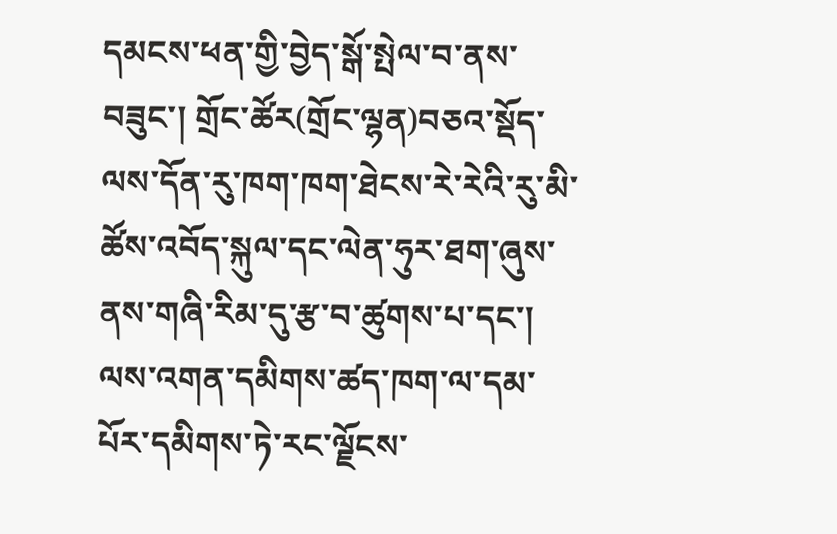དམངས་ཕན་གྱི་བྱེད་སྒོ་སྤེལ་བ་ནས་བཟུང་། གྲོང་ཚོར(གྲོང་ལྷན)བཅའ་སྡོད་ལས་དོན་རུ་ཁག་ཁག་ཐེངས་རེ་རེའི་རུ་མི་ཚོས་འབོད་སྐུལ་དང་ལེན་ཧུར་ཐག་ཞུས་ནས་གཞི་རིམ་དུ་རྩ་བ་ཚུགས་པ་དང་། ལས་འགན་དམིགས་ཚད་ཁག་ལ་དམ་པོར་དམིགས་ཏེ་རང་ལྗོངས་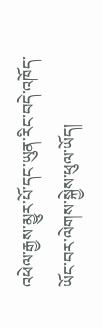འཕེལ་རྒྱས་མྱུར་པོ་དང་ཡུན་རིང་བདེ་འཁོད་ཡོང་བར་ལེགས་སྐྱེས་ཕུལ་ཡོད།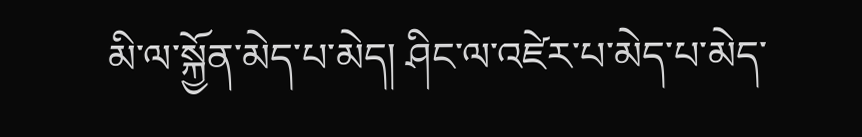མི་ལ་སྐྱོན་མེད་པ་མེད། ཤིང་ལ་འཛེར་པ་མེད་པ་མེད་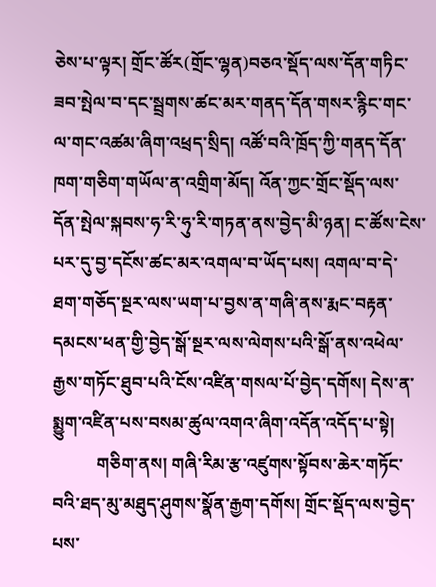ཅེས་པ་ལྟར། གྲོང་ཚོར(གྲོང་ལྷན)བཅའ་སྡོད་ལས་དོན་གཏིང་ཟབ་སྤེལ་བ་དང་སྦྲགས་ཚང་མར་གནད་དོན་གསར་རྙིང་གང་ལ་གང་འཚམ་ཞིག་འཕྲད་སྲིད། འཚོ་བའི་ཁྲོད་ཀྱི་གནད་དོན་ཁག་གཅིག་གཡོལ་ན་འགྲིག་མོད། འོན་ཀྱང་གྲོང་སྡོད་ལས་དོན་སྤེལ་སྐབས་ཧ་རི་ཧུ་རི་གཏན་ནས་བྱེད་མི་ཉན། ང་ཚོས་ངེས་པར་དུ་བྱ་དངོས་ཚང་མར་འགལ་བ་ཡོད་པས། འགལ་བ་དེ་ཐག་གཅོད་སྔར་ལས་ཡག་པ་བྱས་ན་གཞི་ནས་རྨང་བརྟན་དམངས་ཕན་གྱི་བྱེད་སྒོ་སྔར་ལས་ལེགས་པའི་སྒོ་ནས་འཕེལ་རྒྱས་གཏོང་ཐུབ་པའི་ངོས་འཛིན་གསལ་པོ་བྱེད་དགོས། དེས་ན་སྨྱུག་འཛིན་པས་བསམ་ཚུལ་འགའ་ཞིག་འདོན་འདོད་པ་སྟེ།
          གཅིག་ནས། གཞི་རིམ་རྩ་འཛུགས་སྟོབས་ཆེར་གཏོང་བའི་ཐད་མུ་མཐུད་ཤུགས་སྣོན་རྒྱག་དགོས། གྲོང་སྡོད་ལས་བྱེད་པས་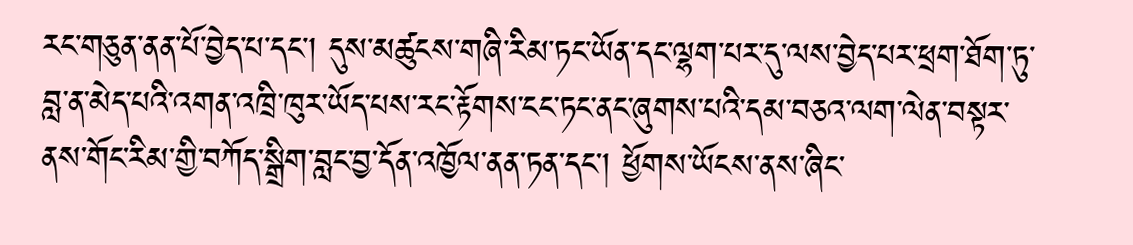རང་གཅུན་ནན་པོ་བྱེད་པ་དང་། དུས་མཚུངས་གཞི་རིམ་ཏང་ཡོན་དང་ལྷག་པར་དུ་ལས་བྱེད་པར་ཕྲག་ཐོག་ཏུ་བླ་ན་མེད་པའི་འགན་འཁྲི་ཁུར་ཡོད་པས་རང་རྟོགས་ངང་ཏང་ནང་ཞུགས་པའི་དམ་བཅའ་ལག་ལེན་བསྟར་ནས་གོང་རིམ་གྱི་བཀོད་སྒྲིག་བླང་བྱ་དོན་འཁྱོལ་ནན་ཏན་དང་། ཕྱོགས་ཡོངས་ནས་ཞིང་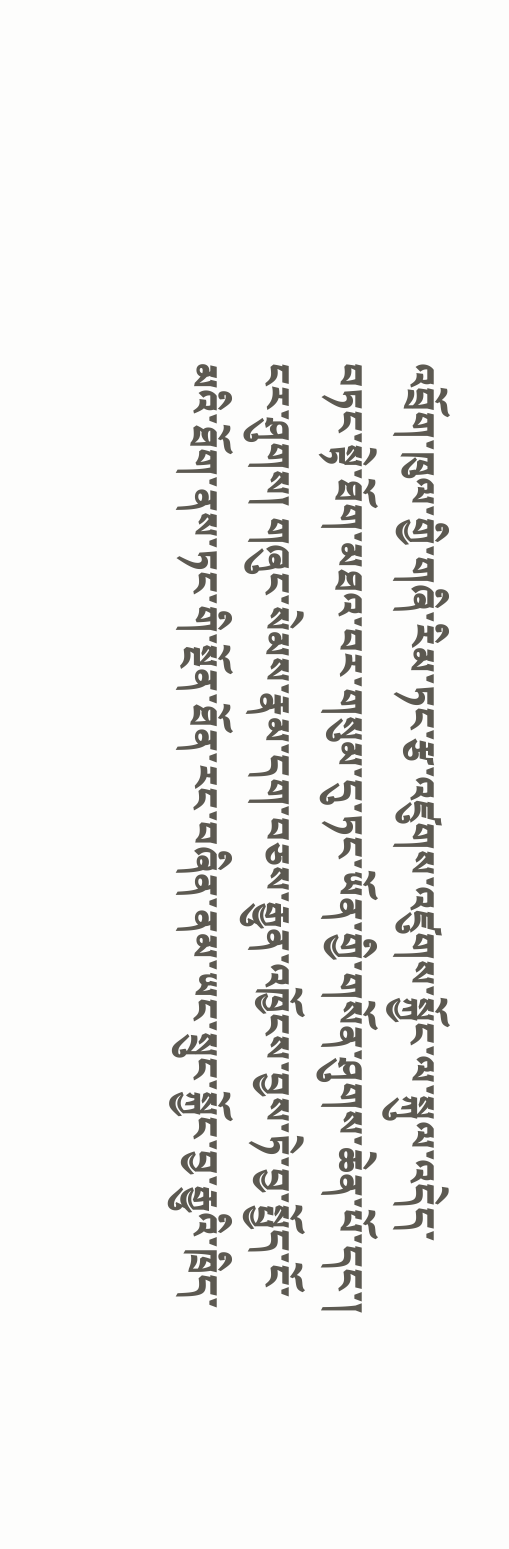འབྲོག་ཁུལ་གྱི་གཞི་རིམ་ཏང་རྩ་འཛུགས་འཛུགས་སྐྱོང་ལ་སྐུལ་འདེད་བཏང་སྟེ་ཐོག་མཐའ་བར་གསུམ་དུ་ཏང་ཡོན་གྱི་གསོན་ཤུགས་ཆེན་པོ་དང་། ངར་ཤུགས། གཞུང་སེམས་རྣམ་དག་བཅས་རྒྱུན་འཁྱོངས་བྱས་ཏེ་བྱ་སྤྱོད་ངོ་མའི་ཐོག་ནས་ཏང་གི་སྔོན་ཐོན་རང་བཞིན་ནམ་ཡང་སྲུང་སྐྱོང་བྱ་རྒྱུའི་ཁྲིད་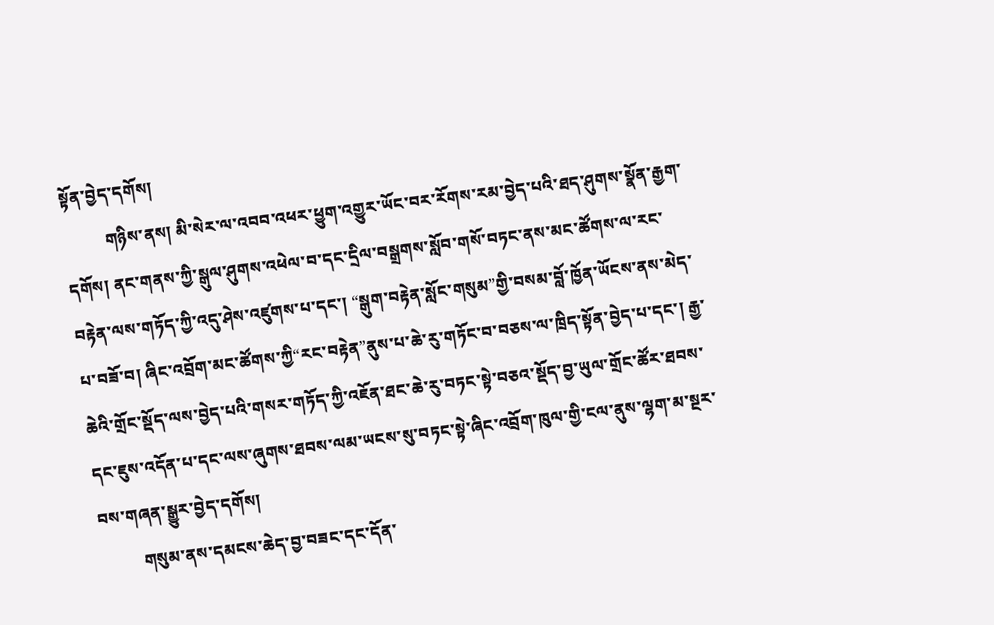སྟོན་བྱེད་དགོས།
          གཉིས་ནས། མི་སེར་ལ་འབབ་འཕར་ཕྱུག་འགྱུར་ཡོང་བར་རོགས་རམ་བྱེད་པའི་ཐད་ཤུགས་སྣོན་རྒྱག་དགོས། ནང་གནས་ཀྱི་སྒུལ་ཤུགས་འཕེལ་བ་དང་དྲིལ་བསྒྲགས་སློབ་གསོ་བཏང་ནས་མང་ཚོགས་ལ་རང་བརྟེན་ལས་གཏོད་ཀྱི་འདུ་ཤེས་འཛུགས་པ་དང་། “སྒུག་བརྟེན་སློང་གསུམ”གྱི་བསམ་བློ་ཁྱོན་ཡོངས་ནས་མེད་པ་བཟོ་བ། ཞིང་འབྲོག་མང་ཚོགས་ཀྱི“རང་བརྟེན”ནུས་པ་ཆེ་རུ་གཏོང་བ་བཅས་ལ་ཁྲིད་སྟོན་བྱེད་པ་དང་། རྒྱ་ཆེའི་གྲོང་སྡོད་ལས་བྱེད་པའི་གསར་གཏོད་ཀྱི་འཇོན་ཐང་ཆེ་རུ་བཏང་སྟེ་བཅའ་སྡོད་བྱ་ཡུལ་གྲོང་ཚོར་ཐབས་དང་ཇུས་འདོན་པ་དང་ལས་ཞུགས་ཐབས་ལམ་ཡངས་སུ་བཏང་སྟེ་ཞིང་འབྲོག་ཁུལ་གྱི་ངལ་ནུས་ལྷག་མ་སྔར་བས་གཞན་སྒྱུར་བྱེད་དགོས།
          གསུམ་ནས་དམངས་ཆེད་བྱ་བཟང་དང་དོན་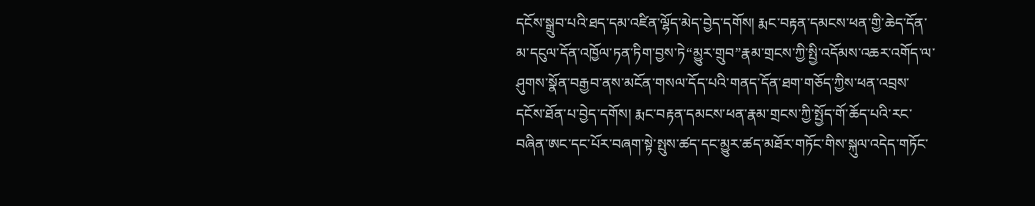དངོས་སྒྲུབ་པའི་ཐད་དམ་འཛིན་ལྷོད་མེད་བྱེད་དགོས། རྨང་བརྟན་དམངས་ཕན་གྱི་ཆེད་དོན་མ་དངུལ་དོན་འཁྱོལ་ཏན་ཏིག་བྱས་ཏེ“མྱུར་གྲུབ”རྣམ་གྲངས་ཀྱི་སྤྱི་འདོམས་འཆར་འགོད་ལ་ཤུགས་སྣོན་བརྒྱབ་ནས་མངོན་གསལ་དོད་པའི་གནད་དོན་ཐག་གཅོད་ཀྱིས་ཕན་འབྲས་དངོས་ཐོན་པ་བྱེད་དགོས། རྨང་བརྟན་དམངས་ཕན་རྣམ་གྲངས་ཀྱི་སྤྱོད་གོ་ཆོད་པའི་རང་བཞིན་ཨང་དང་པོར་བཞག་སྟེ་སྤུས་ཚད་དང་མྱུར་ཚད་མཐོར་གཏོང་གིས་སྐུལ་འདེད་གཏོང་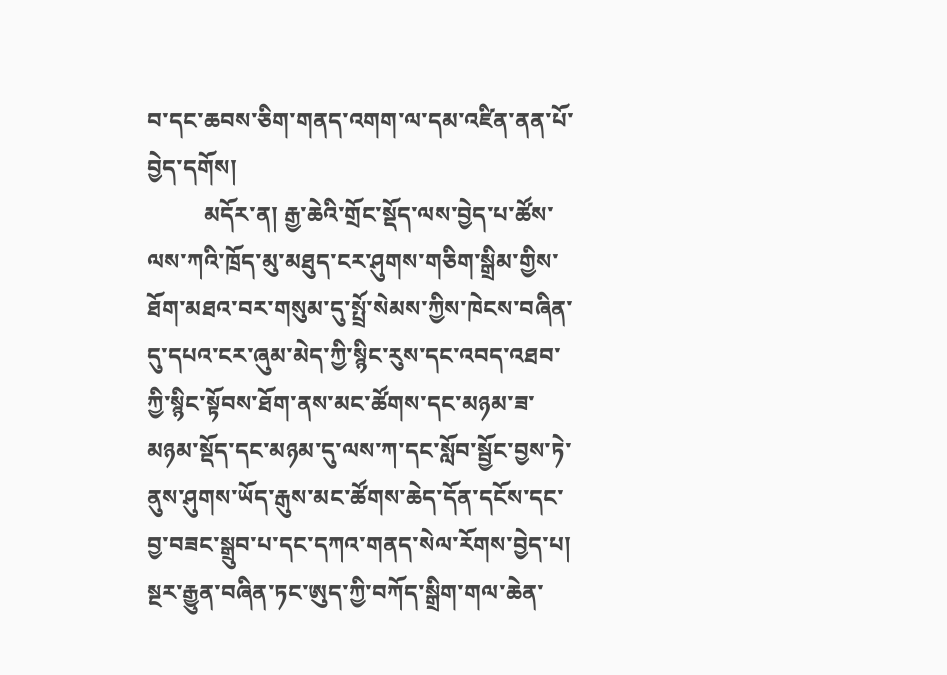བ་དང་ཆབས་ཅིག་གནད་འགག་ལ་དམ་འཛིན་ནན་པོ་བྱེད་དགོས།
          མདོར་ན། རྒྱ་ཆེའི་གྲོང་སྡོད་ལས་བྱེད་པ་ཚོས་ལས་ཀའི་ཁྲོད་མུ་མཐུད་ངར་ཤུགས་གཅིག་སྒྲིམ་གྱིས་ཐོག་མཐའ་བར་གསུམ་དུ་སྤྲོ་སེམས་ཀྱིས་ཁེངས་བཞིན་དུ་དཔའ་ངར་ཞུམ་མེད་ཀྱི་སྙིང་རུས་དང་འབད་འཐབ་ཀྱི་སྙིང་སྟོབས་ཐོག་ནས་མང་ཚོགས་དང་མཉམ་ཟ་མཉམ་སྡོད་དང་མཉམ་དུ་ལས་ཀ་དང་སློབ་སྦྱོང་བྱས་ཏེ་ནུས་ཤུགས་ཡོད་རྒུས་མང་ཚོགས་ཆེད་དོན་དངོས་དང་བྱ་བཟང་སྒྲུབ་པ་དང་དཀའ་གནད་སེལ་རོགས་བྱེད་པ། སྔར་རྒྱུན་བཞིན་ཏང་ཨུད་ཀྱི་བཀོད་སྒྲིག་གལ་ཆེན་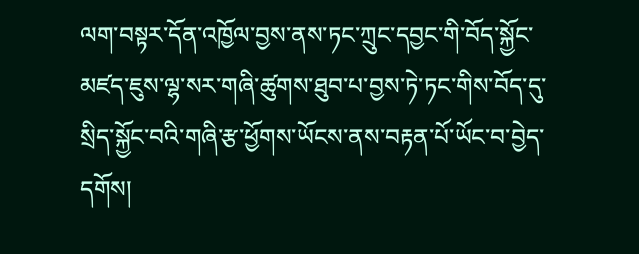ལག་བསྟར་དོན་འཁྱོལ་བྱས་ནས་ཏང་ཀྲུང་དབྱང་གི་བོད་སྐྱོང་མཛད་ཇུས་ལྷ་སར་གཞི་ཚུགས་ཐུབ་པ་བྱས་ཏེ་ཏང་གིས་བོད་དུ་སྲིད་སྐྱོང་བའི་གཞི་རྩ་ཕྱོགས་ཡོངས་ནས་བརྟན་པོ་ཡོང་བ་བྱེད་དགོས།